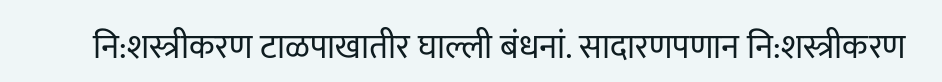नि:शस्त्रीकरण टाळपाखातीर घाल्ली बंधनां. सादारणपणान नि:शस्त्रीकरण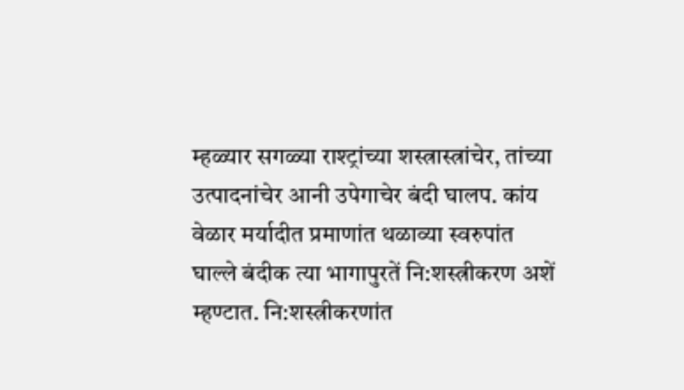म्हळ्यार सगळ्या राश्ट्रांच्या शस्त्रास्त्रांचेर, तांच्या उत्पादनांचेर आनी उपेगाचेर बंदी घालप. कांय वेळार मर्यादीत प्रमाणांत थळाव्या स्वरुपांत घाल्ले बंदीक त्या भागापुरतें नि:शस्त्रीकरण अशें म्हण्टात. नि:शस्त्रीकरणांत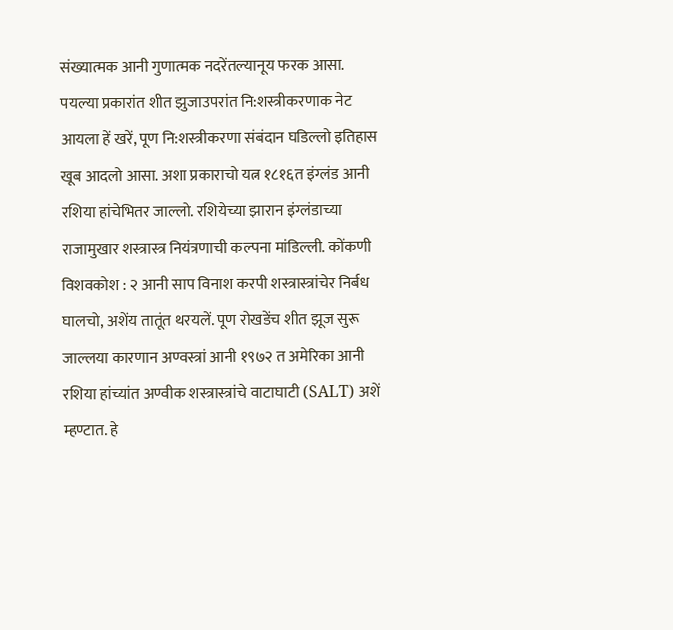संख्यात्मक आनी गुणात्मक नदरेंतल्यानूय फरक आसा. पयल्या प्रकारांत शीत झुजाउपरांत नि:शस्त्रीकरणाक नेट आयला हें खरें, पूण नि:शस्त्रीकरणा संबंदान घडिल्लो इतिहास खूब आदलो आसा. अशा प्रकाराचो यत्न १८१६त इंग्लंड आनी रशिया हांचेभितर जाल्लो. रशियेच्या झारान इंग्लंडाच्या राजामुखार शस्त्रास्त्र नियंत्रणाची कल्पना मांडिल्ली. कोंकणी विशवकोश : २ आनी साप विनाश करपी शस्त्रास्त्रांचेर निर्बध घालचो, अशेंय तातूंत थरयलें. पूण रोखडेंच शीत झूज सुरू जाल्लया कारणान अण्वस्त्रां आनी १९७२ त अमेरिका आनी रशिया हांच्यांत अण्वीक शस्त्रास्त्रांचे वाटाघाटी (SALT) अशें म्हण्टात. हे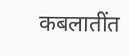कबलातींत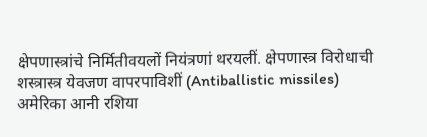क्षेपणास्त्रांचे निर्मितीवयलों नियंत्रणां थरयलीं. क्षेपणास्त्र विरोधाची शस्त्रास्त्र येवजण वापरपाविशीं (Antiballistic missiles) अमेरिका आनी रशिया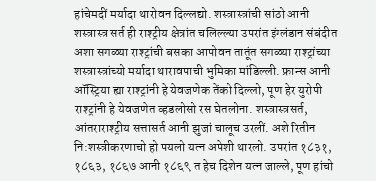हांचेमदीं मर्यादा थारोवन दिल्लद्यो. शस्त्रास्त्रांची सांठो आनी शस्त्रास्त्र सर्त ही राश्ट्रीय क्षेत्रांत चलिल्ल्या उपरांत इंग्लंडान संबंदीत अशा सगळ्या राश्ट्रांची बसका आपोवन तातूंत सगळ्या राश्ट्रांच्या शस्त्रास्त्रांच्यो मर्यादा थारावपाची भुमिका मांडिल्ली. फ्रान्स आनी ऑस्ट्रिया ह्या राश्ट्रांनी हे येवजणेक तेंको दिल्लो, पूण हेर युरोपी राश्ट्रांनी हे येवजणेत व्हडलोसो रस घेतलोना. शस्त्रास्त्रसर्त, आंतराराश्ट्रीय सत्तासर्त आनी झुजां चालूच उरलीं. अशे रितीन नि:शस्त्रीकरणाचो हो पयलो यत्न अपेशी थारलो. उपरांत १८३१, १८६३, १८६७ आनी १८६९ त हेच दिशेन यत्न जाल्ले, पूण हांचो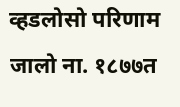व्हडलोसो परिणाम जालो ना. १८७७त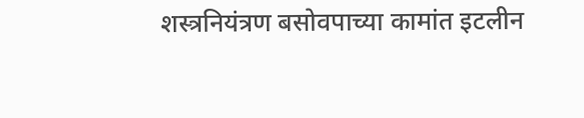शस्त्रनियंत्रण बसोवपाच्या कामांत इटलीन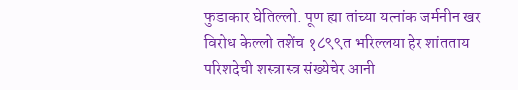फुडाकार घेतिल्लो. पूण ह्या तांच्या यत्नांक जर्मनीन खर विरोध केल्लो तशेंच १८९९त भरिल्लया हेर शांतताय परिशदेची शस्त्रास्त्र संख्येचेर आनी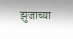झुजाच्या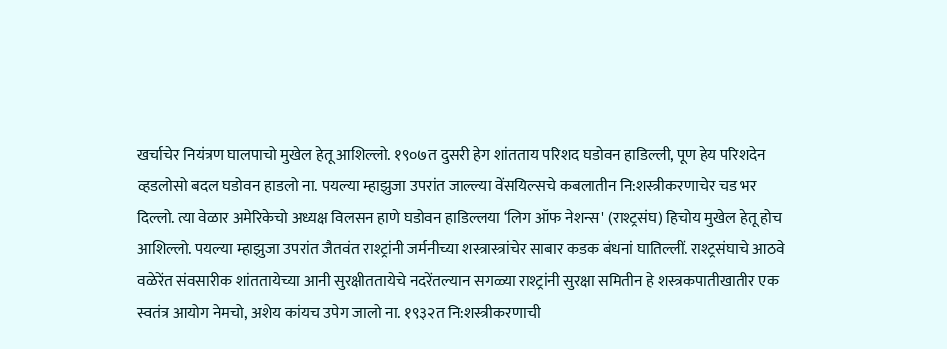खर्चाचेर नियंत्रण घालपाचो मुखेल हेतू आशिल्लो. १९०७त दुसरी हेग शांतताय परिशद घडोवन हाडिल्ली, पूण हेय परिशदेन व्हडलोसो बदल घडोवन हाडलो ना. पयल्या म्हाझुजा उपरांत जाल्ल्या वेंसयिल्सचे कबलातीन नि:शस्त्रीकरणाचेर चड भर दिल्लो. त्या वेळार अमेरिकेचो अध्यक्ष विलसन हाणे घडोवन हाडिल्लया ‘लिग ऑफ नेशन्स' (राश्ट्रसंघ) हिचोय मुखेल हेतू होच आशिल्लो. पयल्या म्हाझुजा उपरांत जैतवंत राश्ट्रांनी जर्मनीच्या शस्त्रास्त्रांचेर साबार कडक बंधनां घातिल्लीं. राश्ट्रसंघाचे आठवे वळेरेंत संवसारीक शांततायेच्या आनी सुरक्षीततायेचे नदरेंतल्यान सगळ्या राश्ट्रांनी सुरक्षा समितीन हे शस्त्रकपातीखातीर एक स्वतंत्र आयोग नेमचो, अशेय कांयच उपेग जालो ना. १९३२त नि:शस्त्रीकरणाची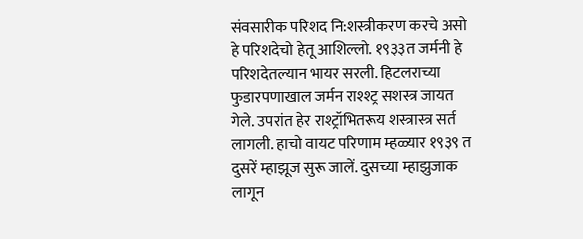संवसारीक परिशद नि:शस्त्रीकरण करचे असो हे परिशदेचो हेतू आशिल्लो. १९३३त जर्मनी हे परिशदेतल्यान भायर सरली. हिटलराच्या फुडारपणाखाल जर्मन राश्श्ट्र सशस्त्र जायत गेले. उपरांत हेर राश्ट्रॉभितरूय शस्त्रास्त्र सर्त लागली. हाचो वायट परिणाम म्हळ्यार १९३९ त दुसरें म्हाझूज सुरू जालें. दुसच्या म्हाझुजाक लागून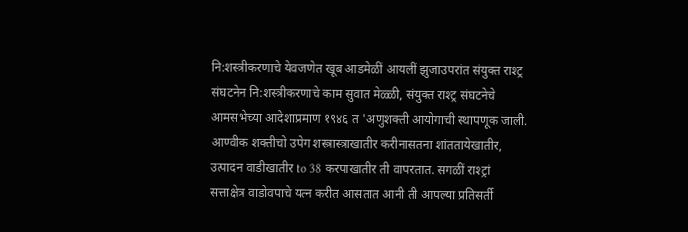नि:शस्त्रीकरणाचे येवजणेत खूब आडमेळीं आयलीं झुजाउपरांत संयुक्त राश्ट्र संघटनेन नि:शस्त्रीकरणाचे काम सुवात मेळ्ळी, संयुक्त राश्ट्र संघटनेचे आमसभेच्या आदेशाप्रमाण १९४६ त 'अणुशक्ती आयोगाची स्थापणूक जाली. आण्वीक शक्तीचो उपेग शस्त्रास्त्राखातीर करीनासतना शांततायेखातीर, उत्पादन वाडीखातीर to 38 करपाखातीर ती वापरतात. सगळीं राश्ट्रां सत्ताक्षेत्र वाडोवपाचे यत्न करीत आसतात आनी ती आपल्या प्रतिसर्ती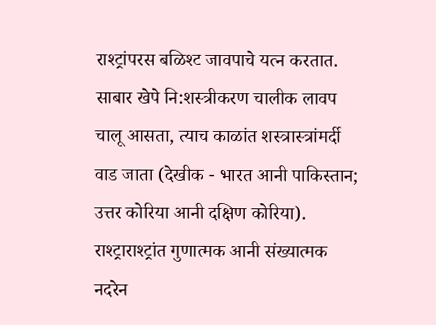राश्ट्रांपरस बळिश्ट जावपाचे यत्न करतात. साबार खेपे नि:शस्त्रीकरण चालीक लावप चालू आसता, त्याच काळांत शस्त्रास्त्रांमर्दी वाड जाता (देखीक - भारत आनी पाकिस्तान; उत्तर कोरिया आनी दक्षिण कोरिया). राश्ट्राराश्ट्रांत गुणात्मक आनी संख्यात्मक नदरेन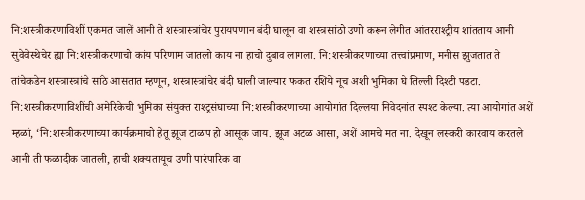नि:शस्त्रीकरणाविशीं एकमत जालें आनी ते शस्त्रास्त्रांचेर पुरायपणान बंदी घालून वा शस्त्रसांठो उणो करून लेगीत आंतरराश्ट्रीय शांतताय आनी सुवेवेस्थेचेर ह्या नि:शस्त्रीकरणाचो कांय परिणाम जातलो काय ना हाचो दुबाव लागला. नि:शस्त्रीकरणाच्या तत्त्वांप्रमाण, मनीस झुजतात ते तांचेकडेन शस्त्रास्त्रांचे सांठे आसतात म्हणून, शस्त्रास्त्रांचेर बंदी घाली जाल्यार फकत रशिये नूच अशी भुमिका घे तिल्ली दिश्टी पडटा. नि:शस्त्रीकरणाविशींची अमेरिकेची भुमिका संयुक्त राश्ट्रसंघाच्या नि:शस्त्रीकरणाच्या आयोगांत दिल्लया निवेदनांत स्पश्ट केल्या. त्या आयोगांत अशें म्हळां, ‘नि:शस्त्रीकरणाच्या कार्यक्रमाचो हेतू झूज टाळप हो आसूक जाय. झूज अटळ आसा, अशें आमचे मत ना. देखून लस्करी कारवाय करतले आनी ती फळादीक जातली, हाची शक्यतायूच उणी पारंपारिक वा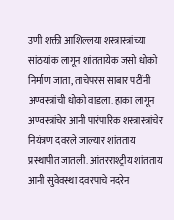उणी शक्ती आशिल्लया शस्त्रास्त्रांच्या सांठयांक लागून शांततायेक जसो धोको निर्माण जाता, ताचेपरस साबार पटींनी अण्वस्त्रांची धोको वाडला. हाका लागून अण्वस्त्रांचेर आनी पारंपारिक शस्त्रास्त्रांचेर नियंत्रण दवरले जाल्यार शांतताय प्रस्थापीत जातली. आंतरराश्ट्रीय शांतताय आनी सुवेवस्था दवरपाचे नदरेन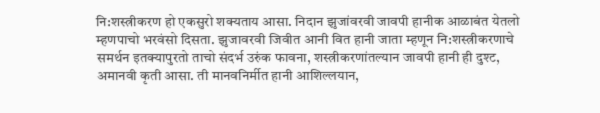नि:शस्त्रीकरण हो एकसुरो शक्यताय आसा. निदान झुजांवरवी जावपी हानीक आळाबंत येतलो म्हणपाचो भरवंसो दिसता. झुजावरवी जिवीत आनी वित हानी जाता म्हणून नि:शस्त्रीकरणाचे समर्थन इतक्यापुरतो ताचो संदर्भ उरुंक फावना, शस्त्रीकरणांतल्यान जावपी हानी ही दुश्ट, अमानवी कृती आसा. ती मानवनिर्मीत हानी आशिल्लयान,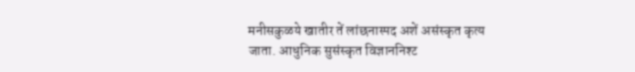मनीसकुळये खातीर तें लांछनास्पद अशें असंस्कृत कृत्य जाता. आधुनिक सुसंस्कृत विज्ञाननिश्ट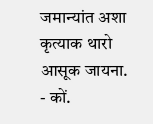जमान्यांत अशा कृत्याक थारो आसूक जायना. - कों.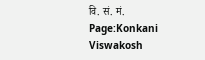वि. सं. मं.
Page:Konkani Viswakosh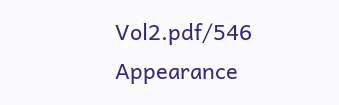Vol2.pdf/546
Appearance